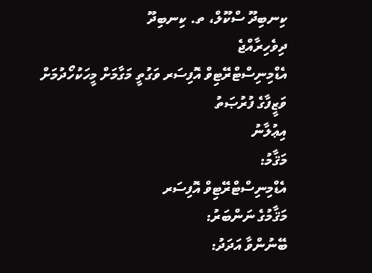ކިނބިދޫ ސްކޫލް، ތ. ކިނބިދޫ
ދިވެހިރާއްޖެ
އެޑްމިނިސްޓްރޭޓިވް އޮފިސަރ ވަގުތީ މަގާމަށް މީހަކުހޯދުމަށް
ވަޒީފާގެ ފުރުޞަތު
އިޢުލާނު
މަޤާމު:
އެޑްމިނިސްޓްރޭޓިވް އޮފިސަރ
މަޤާމުގެ ނަންބަރު:
ބޭނުންވާ އަދަދު: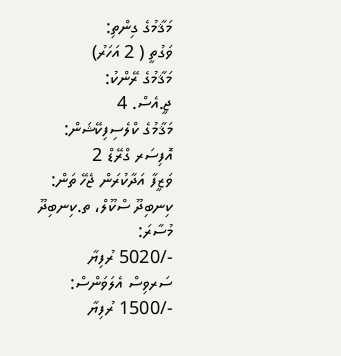މަޤާމުގެ ގިންތި:
ވަގުތީ ( 2 އަހަރު)
މަޤާމުގެ ރޭންކު:
ޖީ.އެސް. 4
މަޤާމުގެ ކްލެސިފިކޭޝަން:
އޮފިސަރ ގްރޭޑް 2
ވަޒީފާ އަދާކުރަން ޖެހޭ ތަން:
ކިނބިދޫ ސްކޫލް، ތ.ކިނބިދޫ
މުސާރަ:
-/5020 ރުފިޔާ
ސަރވިސް އެލަވަންސް:
-/1500 ރުފިޔާ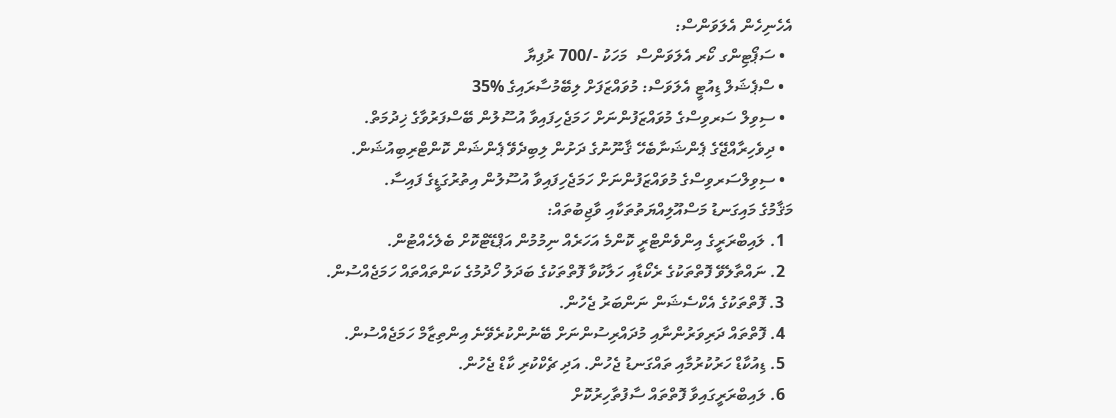އެހެނިހެން އެލަވަންސް:
  • ސަޕޯޓިންގ ކޯރ އެލަވަންސް  މަހަކު -/700 ރުފިޔާ
  • ސްޕެޝަލް ޑިއުޓީ އެލަވަސް: މުވައްޒަފަށް ލިބޭމުސާރައިގެ %35
  • ސިވިލް ސަރވިސްގެ މުވައްޒަފުންނަށް ހަމަޖެހިފައިވާ އުސޫލުން ބޭސްފަރުވާގެ ޚިދުމަތް.
  • ދިވެހިރާއްޖޭގެ ޕެންޝަނާބެހޭ ޤާނޫނުގެ ދަށުން ލިބިދެވޭ ޕެންޝަން ކޮންޓްރިބިއުޝަން.
  • ސިވިލްސަރވިސްގެ މުވައްޒަފުންނަށް ހަމަޖެހިފައިވާ އުސޫލުން އިތުރުގަޑީގެ ފައިސާ.
މަޤާމުގެ މައިގަނޑު މަސްއޫލިއްޔަތުތަކާއި ވާޖިބުތައް:
  1. ލައިބްރަރީގެ އިންވެންޓްރީ ކޮންމެ އަހަރެއް ނިމުމުން އަޕްޑޭޓްކޮށް ބެލެހެއްޓުން.
  2. ނައްތާލެވޭ ފޮތްތަކުގެ ރެކޯޑާއި ހަލާކުވާ ފޮތްތަކުގެ ބަދަލު ހޯދުމުގެ ކަންތައްތައް ހަމަޖެއްސުން.
  3. ފޮތްތަކުގެ އެކްސެޝަން ނަންބަރު ޖެހުން.
  4. ފޮތްތައް ދަރިވަރުންނާއި މުދައްރިސުންނަށް ބޭނުންކުރެވޭނެ އިންތިޒާމް ހަމަޖެއްސުން.
  5. ޑިއުކާޑް ހަރުކުރުމާއި ތައްގަނޑު ޖެހުން. އަދި ޗެކްކުރި ކާޑް ޖެހުން.
  6. ލައިބްރަރީގައިވާ ފޮތްތައް ސާފުތާހިރުކޮށް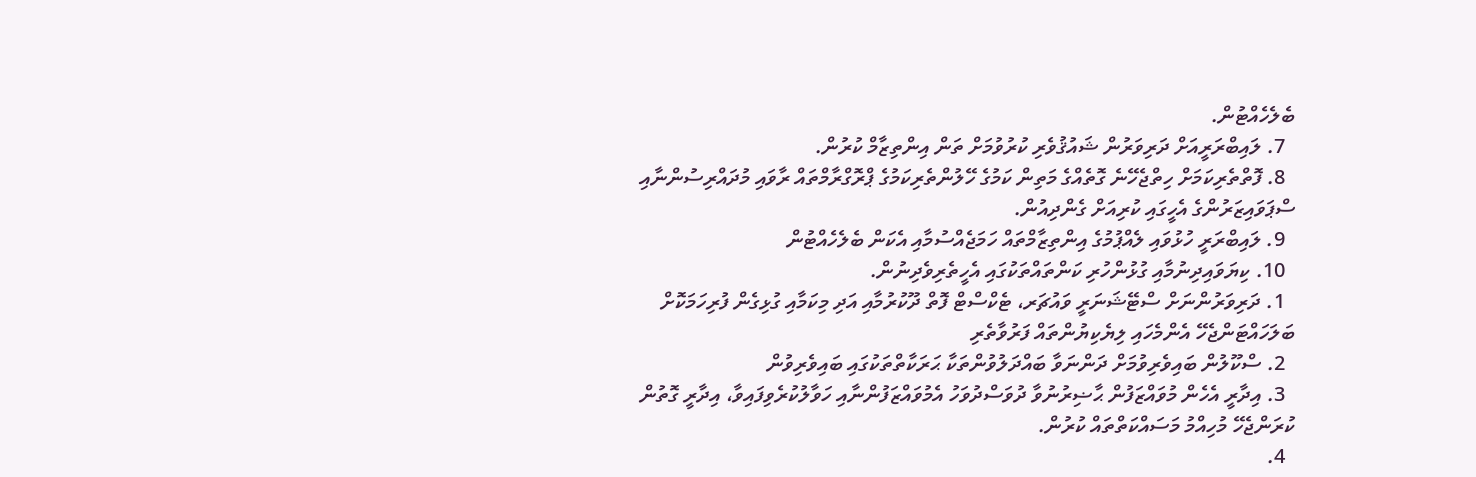ބެލެހެއްޓުން.
  7. ލައިބްރަރީއަށް ދަރިވަރުން ޝައުޤުވެރި ކުރުވުމަށް ތަން އިންތިޒާމް ކުރުން.
  8. ފޮތްތެރިކަމަށް ހިތްޖެހޭނެ ގޮތެއްގެ މަތިން ކަމުގެ ހޭލުންތެރިކަމުގެ ޕްރޮގްރާމްތައް ރާވައި މުދައްރިސުންނާއި ސްޕަވައިޒަރުންގެ އެހީގައި ކުރިއަށް ގެންދިއުން.
  9. ލައިބްރަރީ ހުޅުވައި ލެއްޕުމުގެ އިންތިޒާމްތައް ހަމަޖެއްސުމާއި އެކަން ބެލެހެއްޓުން
  10. ކިޔަވައިދިނުމާއި ގުޅުންހުރި ކަންތައްތަކުގައި އެހީތެރިވެދިނުން.
  1. ދަރިވަރުންނަށް ސްޓޭޝަނަރީ ވައުޗަރ، ޓެކްސްޓް ފޮތް ދޫކުރުމާއި އަދި މިކަމާއި ގުޅިގެން ފުރިހަމަކޮށް ބަލަހައްޓަންޖެހޭ އެންމެހައި ލިޔެކިޔުންތައް ފަރުވާތެރި
  2. ސްކޫލުން ބައިވެރިވުމަށް ދަންނަވާ ބައްދަލުވުންތަކާ ޙަރަކާތްތަކުގައި ބައިވެރިވުން
  3. އިދާރީ އެހެން މުވައްޒަފުން ޙާޟިރުނުވާ ދުވަސްދުވަހު އެމުވައްޒަފުންނާއި ހަވާލުކުރެވިފައިވާ، އިދާރީ ގޮތުން ކުރަންޖެހޭ މުހިއްމު މަސައްކަތްތައް ކުރުން.
  4.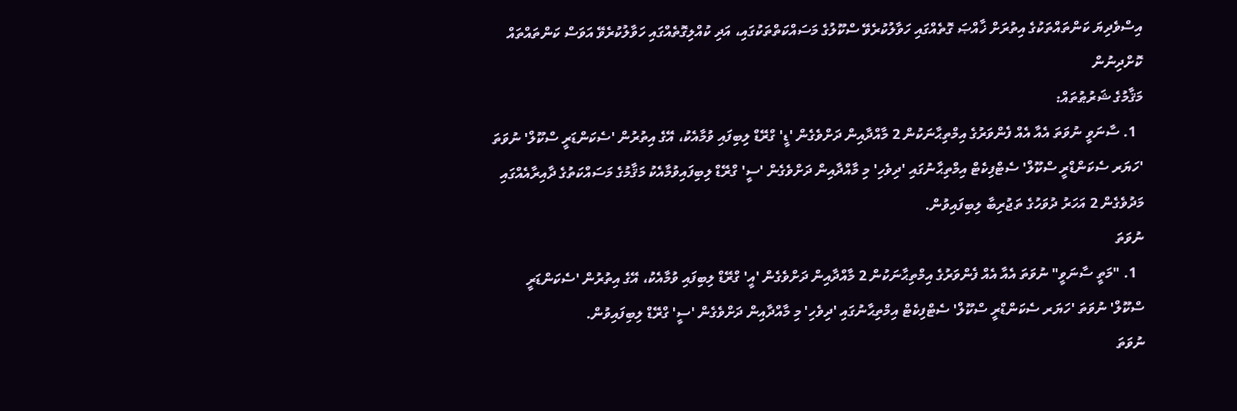އިސްވެދިޔަ ކަންތައްތަކުގެ އިތުރަށް ޚާއްޞަ ގޮތެއްގައި ހަވާލުކުރެވޭ ސްކޫލުގެ މަސައްކަތްތަކުގައި، އަދި ކުއްލިގޮތެއްގައި ހަވާލުކުރެވޭ އަވަސް ކަންތައްތައް ކޮށްދިނުން
މަޤާމުގެ ޝަރުޠުތައް:
  1. ސާނަވީ ނުވަތަ އެއާ އެއް ފެންވަރުގެ އިމްތިޙާނަކުން 2 މާއްދާއިން ދަށްވެގެން 'ޑީ' ގްރޭޑް ލިބިފައި ވުމާއެކު، އޭގެ އިތުރުން 'ސެކަންޑަރީ ސްކޫލް' ނުވަތަ 'ހަޔަރ ސެކަންޑްރީ ސްކޫލް' ސެޓްފިކެޓް އިމްތިޙާނުގައި 'ދިވެހި' މި މާއްދާއިން ދަށްވެގެން 'ސީ' ގްރޭޑް ލިބިފައިވުމާއެކު މަޤާމުގެ މަސައްކަތުގެ ދާއިރާއެއްގައި މަދުވެގެން 2 އަހަރު ދުވަހުގެ ތަޖުރިބާ ލިބިފައިވުން.
ނުވަތަ
  1. "މަތީ ސާނަވީ" ނުވަތަ އެއާ އެއް ފެންވަރުގެ އިމްތިޙާނަކުން 2 މާއްދާއިން ދަށްވެގެން 'އީ' ގްރޭޑް ލިބިފައި ވުމާއެކު، އޭގެ އިތުރުން 'ސެކަންޑަރީ ސްކޫލް' ނުވަތަ 'ހަޔަރ ސެކަންޑްރީ ސްކޫލް' ސެޓްފިކެޓް އިމްތިޙާނުގައި 'ދިވެހި' މި މާއްދާއިން ދަށްވެގެން 'ސީ' ގްރޭޑް ލިބިފައިވުން.
ނުވަތަ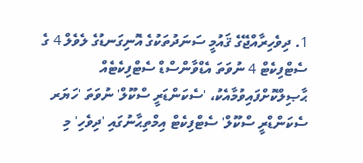1. ދިވެހިރާއްޖޭގެ ޤައުމީ ސަނަދުތަކުގެ އޮނިގަނޑުގެ ލެވެލް 4 ގެ ސެޓްފިކެޓް 4 ނުވަތަ އެޑްވާންސްޑް ސެޓްފިކެޓެއް ޙާޞިލްކޮށްފައިވުމާއެކު، 'ސެކަންޑަރީ ސްކޫލް' ނުވަތަ 'ހަޔަރ ސެކަންޑްރީ ސްކޫލް' ސެޓްފިކެޓް އިމްތިޙާނުގައި 'ދިވެހި' މި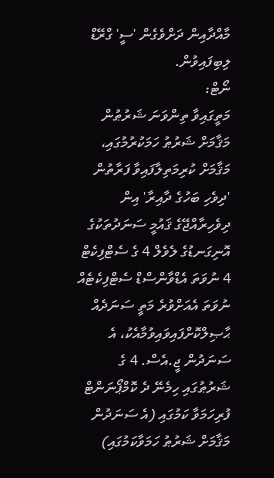މާއްދާއިން ދަށްވެގެން 'ސީ' ގްރޭޑް ލިބިފައިވުން.
ނޯޓް:
މަތީގައިވާ ތިންވަނަ ޝަރުޠުން މަޤާމަށް ޝަރުޠު ހަމަކުރުމުގައި، މަޤާމަށް ކުރިމަތިލާފައިވާ ފަރާތުން 'ދިވެހި ބަހުގެ ދާއިރާ' އިން ދިވެހިރާއްޖޭގެ ޤައުމީ ސަނަދުތަކުގެ އޮނިގަނޑުގެ ލެވެލް 4 ގެ ސެޓްފިކެޓް 4 ނުވަތަ އެޑްވާންސްޑް ސެޓްފިކެޓެއް ނުވަތަ އެއަށްވުރެ މަތީ ސަނަދެއް ޙާޞިލްކޮށްފައިވައިވުމާއެކު، އެ ސަނަދުން ޖީ.އެސް. 4 ގެ ޝަރުޠުގައި ހިމެނޭ ދެ ކޮމްޕޯނަންޓް ފުރިހަމަވާ ކަމުގައި (އެ ސަނަދުން މަޤާމަށް ޝަރުޠު ހަމަވާކަމުގައި)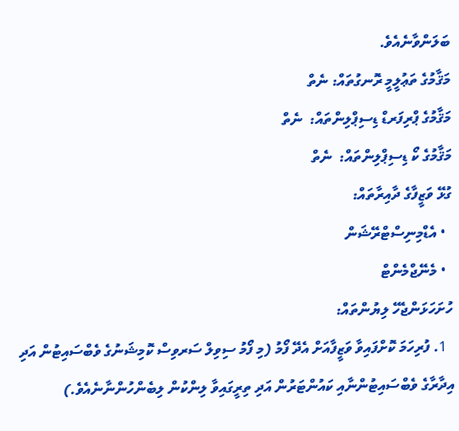ބަލަންވާނެއެވެ.
މަޤާމުގެ ތަޢުލީމީ ރޮނގުތައް: ނެތް
މަޤާމުގެ ޕްރިފަރޑް ޑިސިޕްލިންތައް:  ނެތް
މަޤާމުގެ ކޯ ޑިސިޕްލިންތައް:  ނެތް
ގުޅޭ ވަޒީފާގެ ދާއިރާތައް:
  • އެޑްމިނިސްޓްރޭޝަން
  • މެނޭޖްމެންޓް
ހުށަހަޅަންޖެހޭ ލިޔުންތައް:
  1. ފުރިހަމަ ކޮށްފައިވާ ވަޒީފާއަށް އެދޭ ފޯމު (މި ފޯމު ސިވިލް ސަރވިސް ކޮމިޝަނުގެ ވެބްސައިޓުން އަދި އިދާރާގެ ވެބްސައިޓުންނާއި ކައުންޓަރުން އަދި ތިރީގައިވާ ލިންކުން ލިބެންހުންނާނެއެވެ.)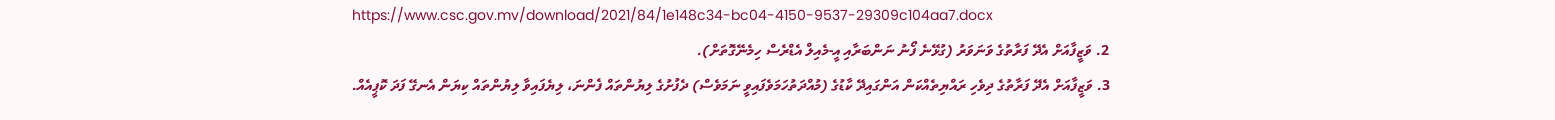https://www.csc.gov.mv/download/2021/84/1e148c34-bc04-4150-9537-29309c104aa7.docx
  2. ވަޒީފާއަށް އެދޭ ފަރާތުގެ ވަނަވަރު (ގުޅޭނެ ފޯނު ނަންބަރާއި އީ-މެއިލް އެޑްރެސް ހިމެނޭގޮތަށް).
  3. ވަޒީފާއަށް އެދޭ ފަރާތުގެ ދިވެހި ރައްޔިތެއްކަން އަންގައިދޭ ކާޑުގެ (މުއްދަތުހަމަވެފައިވީ ނަމަވެސް) ދެފުށުގެ ލިޔުންތައް ފެންނަ، ލިޔެފައިވާ ލިޔުންތައް ކިޔަން އެނގޭ ފަދަ ކޮޕީއެއް.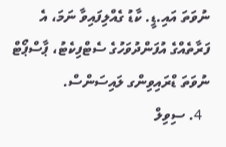ނުވަތަ އައި.ޑީ. ކާޑު ގެއްލިފައިވާ ނަމަ، އެ ފަރާތެއްގެ އުފަންދުވަހުގެ ސެޓްފިކެޓު، ޕާސްޕޯޓް ނުވަތަ ޑްރައިވިންގ ލައިސަންސް.
  4. ސިވިލް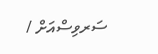ސަރވިސްއަށް /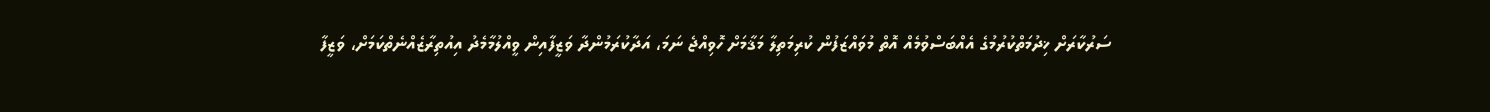ސަރުކާރަށް ޚިދުމަތްކުރުމުގެ އެއްބަސްވުމެއް އޮތް މުވައްޒަފުން ކުރިމަތިލާ މަޤާމަށް ހޮވިއްޖެ ނަމަ، އަދާކުރަމުންދާ ވަޒީފާއިން ވީއްލުމާމެދު އިއުތިރާޒެއްނެތްކަމަށް، ވަޒީފާ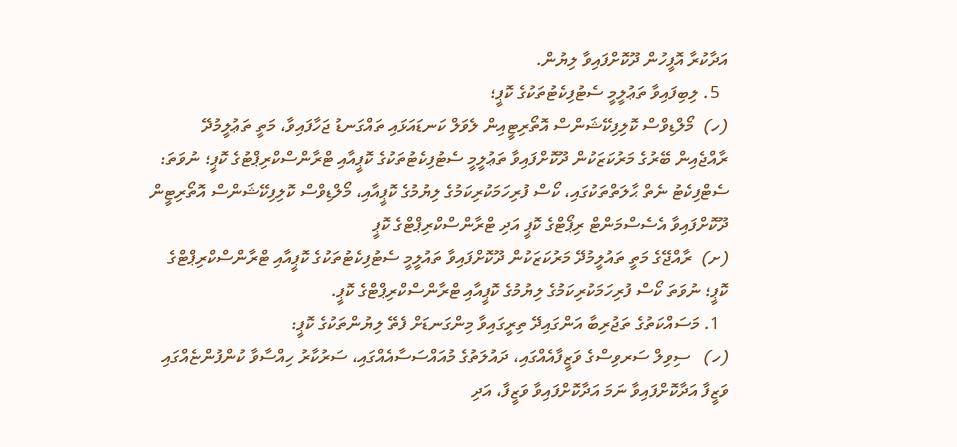އަދާކުރާ އޮފީހުން ދޫކޮށްފައިވާ ލިޔުން.
  5. ލިބިފައިވާ ތަޢުލީމީ ސެޓުފިކެޓުތަކުގެ ކޮޕީ؛
(ހ)  މޯލްޑިވްސް ކޮލިފިކޭޝަންސް އޮތޯރިޓީއިން ލެވަލް ކަނޑައަޅައި ތައްގަނޑު ޖަހާފައިވާ، މަތީ ތަޢުލީމުދޭ ރާއްޖެއިން ބޭރުގެ މަރުކަޒަކުން ދޫކޮށްފައިވާ ތަޢުލީމީ ސެޓުފިކެޓުތަކުގެ ކޮޕީއާއި ޓްރާންސްކްރިޕްޓުގެ ކޮޕީ؛ ނުވަތަ: ސެޓްފިކެޓު ނެތް ޙާލަތްތަކުގައި، ކޯސް ފުރިހަމަކުރިކަމުގެ ލިޔުމުގެ ކޮޕީއާއި، މޯލްޑިވްސް ކޮލިފިކޭޝަންސް އޮތޯރިޓީން ދޫކޮށްފައިވާ އެސެސްމަންޓް ރިޕޯޓްގެ ކޮޕީ އަދި ޓްރާންސްކްރިޕްޓްގެ ކޮޕީ
(ށ)  ރާއްޖޭގެ މަތީ ތައުލީމުދޭ މަރުކަޒަކުން ދޫކޮށްފައިވާ ތައުލީމީ ސެޓުފިކެޓުތަކުގެ ކޮޕީއާއި ޓްރާންސްކްރިޕްޓްގެ ކޮޕީ؛ ނުވަތަ ކޯސް ފުރިހަމަކުރިކަމުގެ ލިޔުމުގެ ކޮޕީއާއި ޓްރާންސްކްރިޕްޓްގެ ކޮޕީ.
  1. މަސައްކަތުގެ ތަޖުރިބާ އަންގައިދޭ ތިރީގައިވާ މިންގަނޑަށް ފެތޭ ލިޔުންތަކުގެ ކޮޕީ:
(ހ)   ސިވިލް ސަރވިސްގެ ވަޒީފާއެއްގައި، ދައުލަތުގެ މުއައްސަސާއެއްގައި، ސަރުކާރު ހިއްސާވާ ކުންފުންޏެއްގައި ވަޒީފާ އަދާކޮށްފައިވާ ނަމަ އަދާކޮށްފައިވާ ވަޒީފާ، އަދި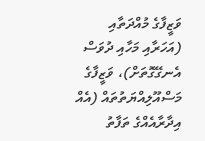ވަޒީފާގެ މުއްދަތާއި (އަހަރާއި މަހާއި ދުވަސް އެނގޭގޮތަށް)، ވަޒީފާގެ މަސްއޫލިއްޔަތުތައް (އެއް އިދާރާއެއްގެ ތަފާތު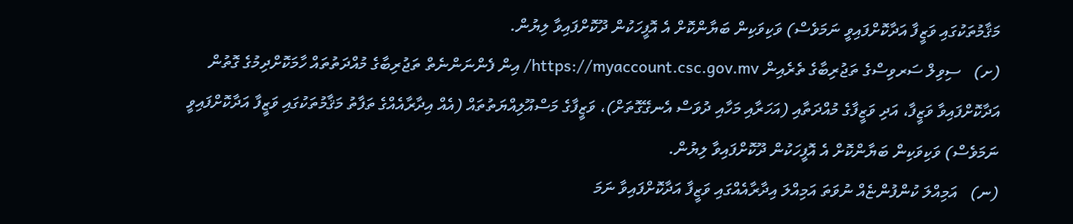މަޤާމުތަކުގައި ވަޒީފާ އަދާކޮށްފައިވީ ނަމަވެސް) ވަކިވަކިން ބަޔާންކޮށް އެ އޮފީހަކުން ދޫކޮށްފައިވާ ލިޔުން.
(ށ)   ސިވިލް ސަރވިސްގެ ތަޖުރިބާގެ ތެރެއިން https://myaccount.csc.gov.mv/ އިން ފެންނަންނެތް ތަޖުރިބާގެ މުއްދަތުތައް ހާމަކޮށްދިމުގެ ގޮތުން އަދާކޮށްފައިވާ ވަޒީފާ، އަދި ވަޒީފާގެ މުއްދަތާއި (އަހަރާއި މަހާއި ދުވަސް އެނގޭގޮތަށް)، ވަޒީފާގެ މަސްއޫލިއްޔަތުތައް (އެއް އިދާރާއެއްގެ ތަފާތު މަޤާމުތަކުގައި ވަޒީފާ އަދާކޮށްފައިވީ ނަމަވެސް) ވަކިވަކިން ބަޔާންކޮށް އެ އޮފީހަކުން ދޫކޮށްފައިވާ ލިޔުން.
(ނ)   އަމިއްލަ ކުންފުންޏެއް ނުވަތަ އަމިއްލަ އިދާރާއެއްގައި ވަޒީފާ އަދާކޮށްފައިވާ ނަމަ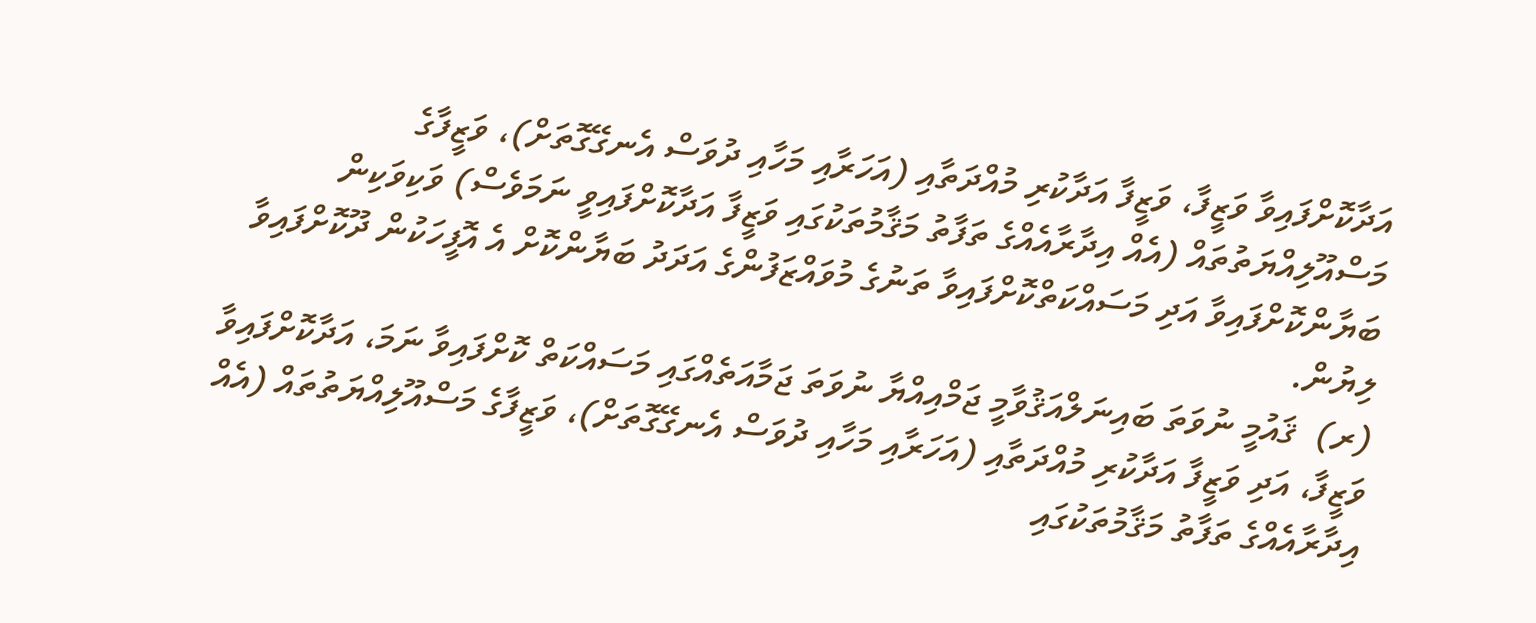އަދާކޮށްފައިވާ ވަޒީފާ، ވަޒީފާ އަދާކުރި މުއްދަތާއި (އަހަރާއި މަހާއި ދުވަސް އެނގޭގޮތަށް)، ވަޒީފާގެ މަސްއޫލިއްޔަތުތައް (އެއް އިދާރާއެއްގެ ތަފާތު މަޤާމުތަކުގައި ވަޒީފާ އަދާކޮށްފައިވީ ނަމަވެސް) ވަކިވަކިން ބަޔާންކޮށްފައިވާ އަދި މަސައްކަތްކޮށްފައިވާ ތަނުގެ މުވައްޒަފުންގެ އަދަދު ބަޔާންކޮށް އެ އޮފީހަކުން ދޫކޮށްފައިވާ ލިޔުން.
(ރ)  ޤައުމީ ނުވަތަ ބައިނަލްއަޤުވާމީ ޖަމްއިއްޔާ ނުވަތަ ޖަމާއަތެއްގައި މަސައްކަތް ކޮށްފައިވާ ނަމަ، އަދާކޮށްފައިވާ ވަޒީފާ، އަދި ވަޒީފާ އަދާކުރި މުއްދަތާއި (އަހަރާއި މަހާއި ދުވަސް އެނގޭގޮތަށް)، ވަޒީފާގެ މަސްއޫލިއްޔަތުތައް (އެއް އިދާރާއެއްގެ ތަފާތު މަޤާމުތަކުގައި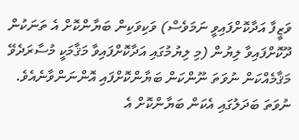ވަޒީފާ އަދާކޮށްފައިވީ ނަމަވެސް) ވަކިވަކިން ބަޔާންކޮށް އެ ތަނަކުން ދޫކޮށްފައިވާ ލިޔުން (މި ލިޔުމުގައި އަދާކޮށްފައިވާ މަޤާމަކީ މުސާރަދެވޭ މަޤާމެއްކަން ނުވަތަ ނޫންކަން ބަޔާންކޮށްފައި އޮންނަންވާނެއެވެ. ނުވަތަ ބަދަލުގައި އެކަން ބަޔާންކޮށް އެ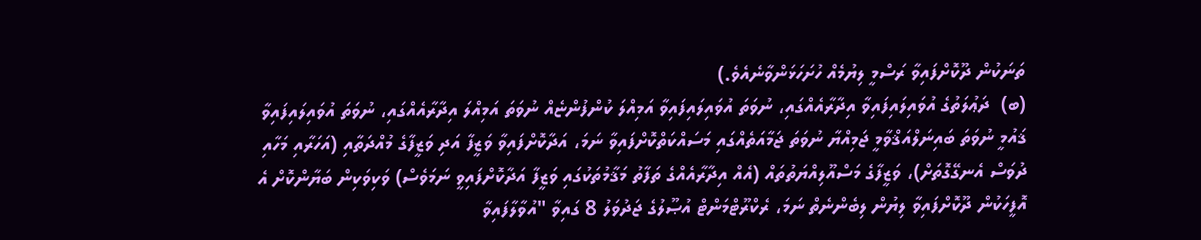ތަނަކުން ދޫކޮށްފައިވާ ރަސްމީ ލިޔުމެއް ހުށަހަޅަންވާނެއެވެ.)
(ބ)  ދަޢުލަތުގެ އުވައިލައިފައިވާ އިދާރާއެއްގައި، ނުވަތަ އުވައިލައިފައިވާ އަމިއްލަ ކުންފުންޏެއް ނުވަތަ އަމިއްލަ އިދާރާއެއްގައި، ނުވަތަ އުވައިލައިފައިވާ ޤައުމީ ނުވަތަ ބައިނަލްއަޤްވާމީ ޖަމިއްޔާ ނުވަތަ ޖަމާއަތެއްގައި މަސައްކަތްކޮށްފައިވާ ނަމަ، އަދާކޮށްފައިވާ ވަޒީފާ އަދި ވަޒީފާގެ މުއްދަތާއި (އަހަރާއި މަހާއި ދުވަސް އެނގޭގޮތަށް)، ވަޒީފާގެ މަސްއޫލިއްޔަތުތައް (އެއް އިދާރާއެއްގެ ތަފާތު މަޤާމުތަކުގައި ވަޒީފާ އަދާކޮށްފައިވީ ނަމަވެސް) ވަކިވަކިން ބަޔާންކޮށް އެ އޮފީހަކުން ދޫކޮށްފައިވާ ލިޔުން ލިބެންނެތް ނަމަ، ރެކްރޫޓްމަންޓް އުޞޫލުގެ ޖަދުވަލު 8 ގައިވާ "އުވާލާފައިވާ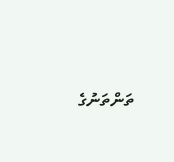ތަންތަނުގެ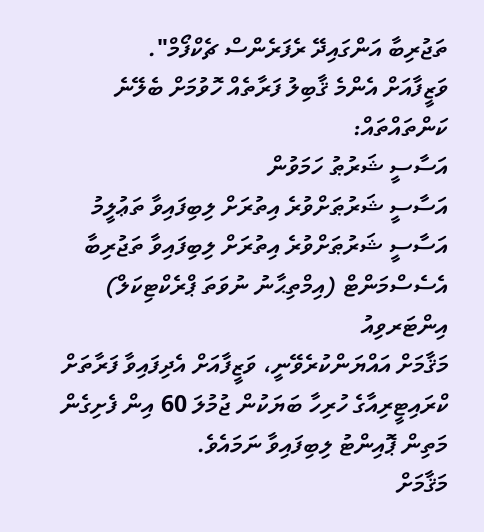ތަޖުރިބާ އަންގައިދޭ ރެފަރެންސް ޗެކްފޯމް".
ވަޒީފާއަށް އެންމެ ޤާބިލު ފަރާތެއް ހޮވުމަށް ބެލޭނެ ކަންތައްތައް:
އަސާސީ ޝަރުޠު ހަމަވުން
އަސާސީ ޝަރުޠަށްވުރެ އިތުރަށް ލިބިފައިވާ ތަޢުލީމު
އަސާސީ ޝަރުޠަށްވުރެ އިތުރަށް ލިބިފައިވާ ތަޖުރިބާ
އެސެސްމަންޓް (އިމްތިޙާނު ނުވަތަ ޕްރެކްޓިކަލް)
އިންޓަރވިއު
މަޤާމަށް އައްޔަންކުރެވޭނީ، ވަޒީފާއަށް އެދިފައިވާ ފަރާތަށް ކްރައިޓީރިއާގެ ހުރިހާ ބަޔަކުން ޖުމުލަ 60 އިން ފެށިގެން މަތިން ޕޮއިންޓު ލިބިފައިވާ ނަމައެވެ.
މަޤާމަށް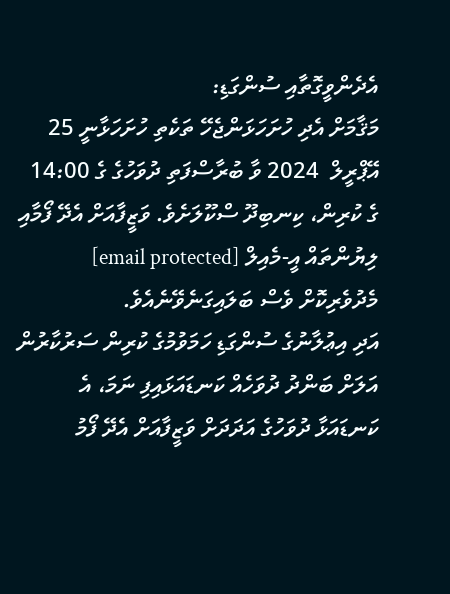އެދެންވީގޮތާއި ސުންގަޑި:
މަޤާމަށް އެދި ހުށަހަޅަންޖެހޭ ތަކެތި ހުށަހަޅާނީ 25 އޭޕްރީލް  2024 ވާ ބުރާސްފަތި ދުވަހުގެ ގެ 14:00 ގެ ކުރިން، ކިނބިދޫ ސްކޫލަށެވެ. ވަޒީފާއަށް އެދޭ ފޯމާއި ލިޔުންތައް އީ-މެއިލް [email protected]  މެދުވެރިކޮށް ވެސް ބަލައިގަނެވޭނެއެވެ.
އަދި އިޢުލާނުގެ ސުންގަޑި ހަމަވުމުގެ ކުރިން ސަރުކާރުން އަލަށް ބަންދު ދުވަހެއް ކަނޑައަޅައިފި ނަމަ، އެ ކަނޑައަޅާ ދުވަހުގެ އަދަދަށް ވަޒީފާއަށް އެދޭ ފޯމު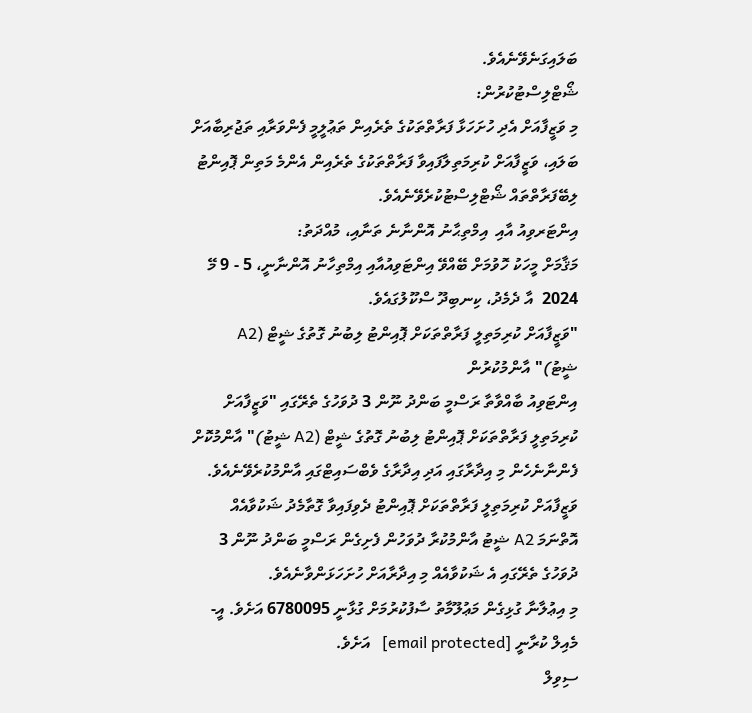ބަލައިގަނެވޭނެއެވެ.
ޝޯޓްލިސްޓުކުރުން:
މި ވަޒީފާއަށް އެދި ހުށަހަޅާ ފަރާތްތަކުގެ ތެރެއިން ތަޢުލީމީ ފެންވަރާއި ތަޖުރިބާއަށް ބަލައި، ވަޒީފާއަށް ކުރިމަތިލާފައިވާ ފަރާތްތަކުގެ ތެރެއިން އެންމެ މަތިން ޕޮއިންޓު ލިބޭފަރާތްތައް ޝޯޓްލިސްޓުކުރެވޭނެއެވެ.
އިންޓަރވިއު އާއި  އިމްތިޙާނު އޮންނާނެ ތަނާއި، މުއްދަތު:
މަޤާމަށް މީހަކު ހޮވުމަށް ބޭއްވޭ އިންޓަވިއުއާއި އިމްތިހާނު އޮންނާނީ، 5 - 9 މޭ 2024  އާ ދެމެދު، ކިނބިދޫ ސްކޫލުގައެވެ.
"ވަޒީފާއަށް ކުރިމަތިލީ ފަރާތްތަކަށް ޕޮއިންޓު ލިބުނު ގޮތުގެ ޝީޓް (A2 ޝީޓު)" އާންމުކުރުން
އިންޓަވިއު ބާއްވާތާ ރަސްމީ ބަންދު ނޫން 3 ދުވަހުގެ ތެރޭގައި "ވަޒީފާއަށް ކުރިމަތިލީ ފަރާތްތަކަށް ޕޮއިންޓު ލިބުނު ގޮތުގެ ޝީޓް (A2 ޝީޓު)" އާންމުކޮށް ފެންނާނެހެން މި އިދާރާގައި އަދި އިދާރާގެ ވެބްސައިޓްގައި އާންމުކުރެވޭނެއެވެ. ވަޒީފާއަށް ކުރިމަތިލީ ފަރާތްތަކަށް ޕޮއިންޓު ދެވިފައިވާ ގޮތާމެދު ޝަކުވާއެއް އޮތްނަމަ A2 ޝީޓު އާންމުކުރާ ދުވަހުން ފެށިގެން ރަސްމީ ބަންދު ނޫން 3 ދުވަހުގެ ތެރޭގައި އެ ޝަކުވާއެއް މި އިދާރާއަށް ހުށަހަޅަންވާނެއެވެ.
މި އިޢުލާނާ ގުޅިގެން މަޢުލޫމާތު ސާފުކުރުމަށް ގުޅާނީ 6780095 އަށެވެ. އީ-މެއިލް ކުރާނީ [email protected]   އަށެވެ.
ސިވިލް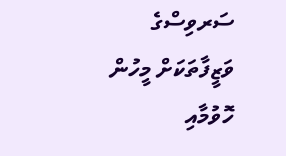ސަރވިސްގެ ވަޒީފާތަކަށް މީހުން ހޮވުމާއި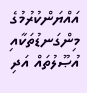އައްޔަންކުރުމުގެ މިންގަނޑުތަކާއި އުޞޫލުތައް އަދި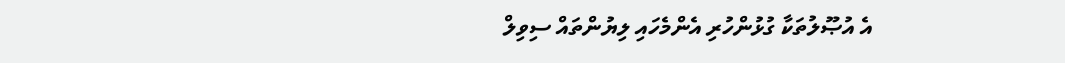އެ އުޞޫލުތަކާ ގުޅުންހުރި އެންމެހައި ލިޔުންތައް ސިވިލް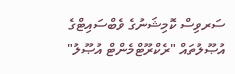ސަރވިސް ކޮމިޝަނުގެ ވެބްސައިޓްގެ އުޞޫލުތައް "ރެކްރޫޓްމެންޓް އުޞޫލު"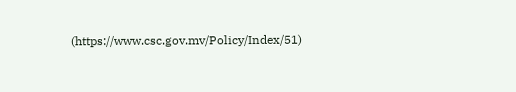(https://www.csc.gov.mv/Policy/Index/51)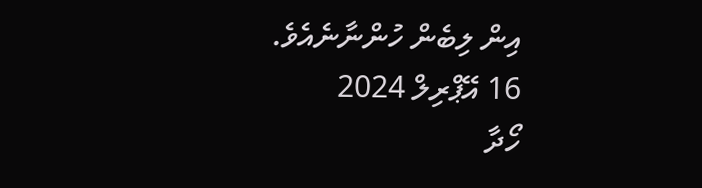އިން ލިބެން ހުންނާނެއެވެ.
16 އޭޕްރިލް 2024
ހޯދާ